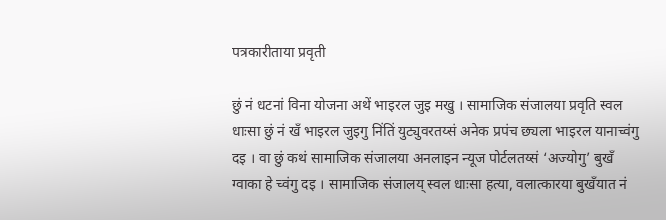पत्रकारीताया प्रवृती

छुं नं धटनां विना योजना अथें भाइरल जुइ मखु । सामाजिक संजालया प्रवृति स्वल धाःसा छुं नं खँ भाइरल जुइगु निंतिं युट्युवरतय्सं अनेक प्रपंच छ्यला भाइरल यानाच्वंगु दइ । वा छुं कथं सामाजिक संजालया अनलाइन न्यूज पोर्टलतय्सं ‘अज्योगु’ बुखँ ग्वाका हे च्वंगु दइ । सामाजिक संजालय् स्वल धाःसा हत्या, वलात्कारया बुखँयात नं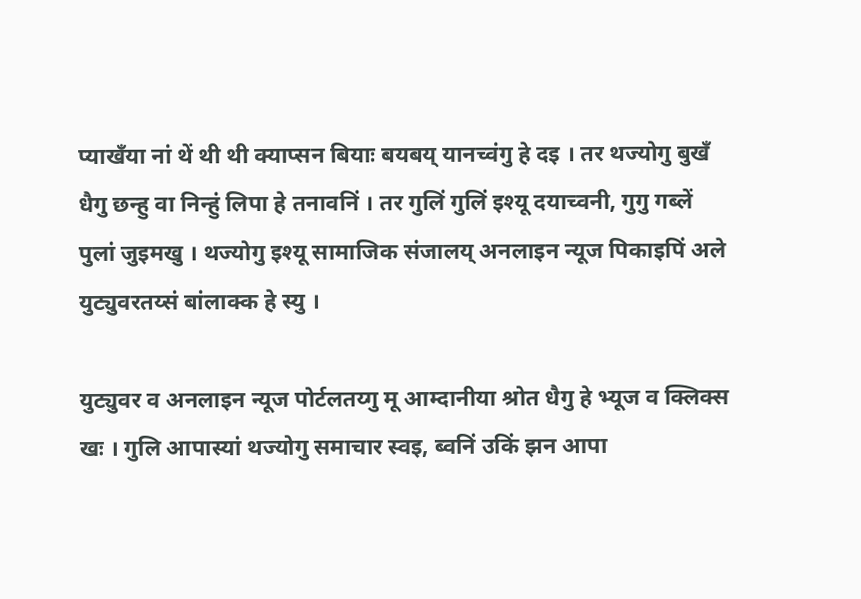प्याखँया नां थें थी थी क्याप्सन बियाः बयबय् यानच्वंगु हे दइ । तर थज्योगु बुखँ धैगु छन्हु वा निन्हुं लिपा हे तनावनिं । तर गुलिं गुलिं इश्यू दयाच्वनी, गुगु गब्लें पुलां जुइमखु । थज्योगु इश्यू सामाजिक संजालय् अनलाइन न्यूज पिकाइपिं अले युट्युवरतय्सं बांलाक्क हे स्यु ।

युट्युवर व अनलाइन न्यूज पोर्टलतय्गु मू आम्दानीया श्रोत धैगु हे भ्यूज व क्लिक्स खः । गुलि आपास्यां थज्योगु समाचार स्वइ, ब्वनिं उकिं झन आपा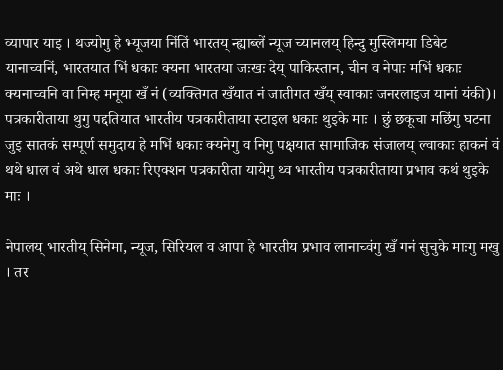व्यापार याइ । थज्योगु हे भ्यूजया निंतिं भारतय् न्ह्याब्लें न्यूज च्यानलय् हिन्दु मुस्लिमया डिबेट यानाच्वनिं, भारतयात भिं धकाः क्यना भारतया जःखः देय् पाकिस्तान, चीन व नेपाः मभिं धकाः क्यनाच्वनि वा निम्ह मनूया खँ नं (व्यक्तिगत खँयात नं जातीगत खँय् स्वाकाः जनरलाइज यानां यंकी)। पत्रकारीताया थुगु पद्दतियात भारतीय पत्रकारीताया स्टाइल धकाः थुइके माः । छुं छकूचा मछिंगु घटना जुइ सातकं सम्पूर्ण समुदाय हे मभिं धकाः क्यनेगु व निगु पक्षयात सामाजिक संजालय् ल्वाकाः हाकनं वं थथे धाल वं अथे धाल धकाः रिएक्शन पत्रकारीता यायेगु थ्व भारतीय पत्रकारीताया प्रभाव कथं थुइके माः ।

नेपालय् भारतीय् सिनेमा, न्यूज, सिरियल व आपा हे भारतीय प्रभाव लानाच्वंगु खँ गनं सुचुके माःगु मखु । तर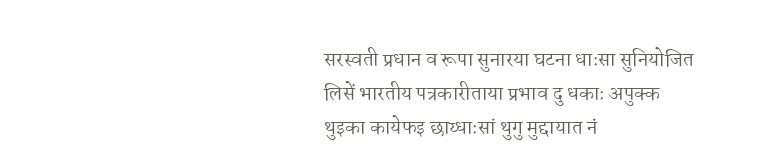सरस्वती प्रधान व रूपा सुनारया घटना धाःसा सुनियोजित लिसें भारतीय पत्रकारीताया प्रभाव दु धकाः अपुक्क थुइका कायेफइ छाय्धाःसां थुगु मुद्दायात नं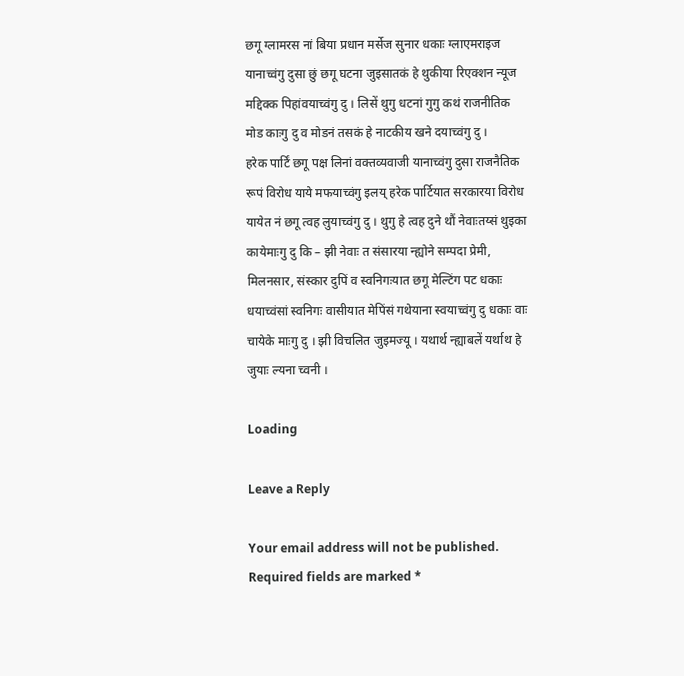छगू ग्लामरस नां बिया प्रधान मर्सेज सुनार धकाः ग्लाएमराइज यानाच्वंगु दुसा छुं छगू घटना जुइसातकं हे थुकीया रिएक्शन न्यूज मद्दिक्क पिहांवयाच्वंगु दु । लिसें थुगु धटनां गुगु कथं राजनीतिक मोड काःगु दु व मोडनं तसकं हे नाटकीय खने दयाच्वंगु दु ।
हरेक पार्टिं छगू पक्ष लिनां वक्तव्यवाजी यानाच्वंगु दुसा राजनैतिक रूपं विरोध याये मफयाच्वंगु इलय् हरेक पार्टियात सरकारया विरोध यायेत नं छगू त्वह लुयाच्वंगु दु । थुगु हे त्वह दुने थौं नेवाःतय्सं थुइका कायेमाःगु दु कि – झी नेवाः त संसारया न्ह्योने सम्पदा प्रेमी, मिलनसार, संस्कार दुपिं व स्वनिगःयात छगू मेल्टिंग पट धकाः धयाच्वंसां स्वनिगः वासीयात मेपिंसं गथेयाना स्वयाच्वंगु दु धकाः वाः चायेके माःगु दु । झी विचलित जुइमज्यू । यथार्थ न्ह्याबलें यर्थाथ हे जुयाः ल्यना च्वनी ।

Loading

Leave a Reply

Your email address will not be published. Required fields are marked *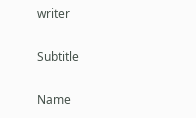writer

Subtitle

Name